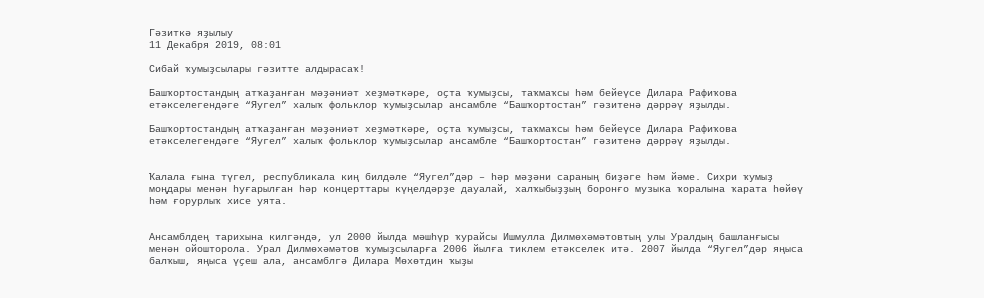Гәзиткә яҙылыу
11 Декабря 2019, 08:01

Сибай ҡумыҙсылары гәзитте алдырасаҡ!

Башҡортостандың атҡаҙанған мәҙәниәт хеҙмәткәре, оҫта ҡумыҙсы, таҡмаҡсы һәм бейеүсе Дилара Рафиҡова етәкселегендәге “Яугел” халыҡ фольклор ҡумыҙсылар ансамбле “Башҡортостан” гәзитенә дәррәү яҙылды.

Башҡортостандың атҡаҙанған мәҙәниәт хеҙмәткәре, оҫта ҡумыҙсы, таҡмаҡсы һәм бейеүсе Дилара Рафиҡова етәкселегендәге “Яугел” халыҡ фольклор ҡумыҙсылар ансамбле “Башҡортостан” гәзитенә дәррәү яҙылды.


Ҡалала ғына түгел, республикала киң билдәле “Яугел”дәр – һәр мәҙәни сараның биҙәге һәм йәме. Сихри ҡумыҙ моңдары менән һуғарылған һәр концерттары күңелдәрҙе дауалай, халҡыбыҙҙың боронғо музыка ҡоралына ҡарата һөйөү һәм ғорурлыҡ хисе уята.


Ансамблдең тарихына килгәндә, ул 2000 йылда мәшһүр ҡурайсы Ишмулла Дилмөхәмәтовтың улы Уралдың башланғысы менән ойошторола. Урал Дилмөхәмәтов ҡумыҙсыларға 2006 йылға тиклем етәкселек итә. 2007 йылда “Яугел”дәр яңыса балҡыш, яңыса үҫеш ала, ансамблгә Дилара Мөхөтдин ҡыҙы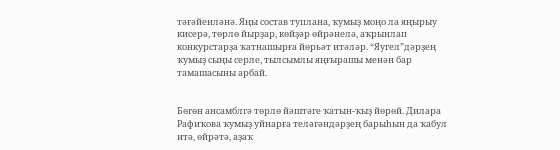тәғәйенләнә. Яңы состав туплана, ҡумыҙ моңо ла яңырыу кисерә, төрлө йырҙар, көйҙәр өйрәнелә, аҡрынлап конкурстарҙа ҡатнашырға йөрьәт итәләр. “Яугел”дәрҙең ҡумыҙ сыңы серле, тылсымлы яңғырашы менән бар тамашасыны арбай.


Бөгөн ансамблгә төрлө йәштәге ҡатын-ҡыҙ йөрөй. Дилара Рафиҡова ҡумыҙ уйнарға теләгәндәрҙең барыһын да ҡабул итә, өйрәтә, аҙаҡ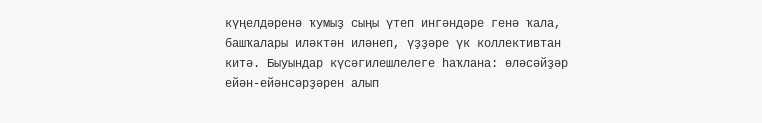күңелдәренә ҡумыҙ сыңы үтеп ингәндәре генә ҡала, башҡалары иләктән иләнеп, үҙҙәре үк коллективтан китә. Быуындар күсәгилешлелеге һаҡлана: өләсәйҙәр ейән-ейәнсәрҙәрен алып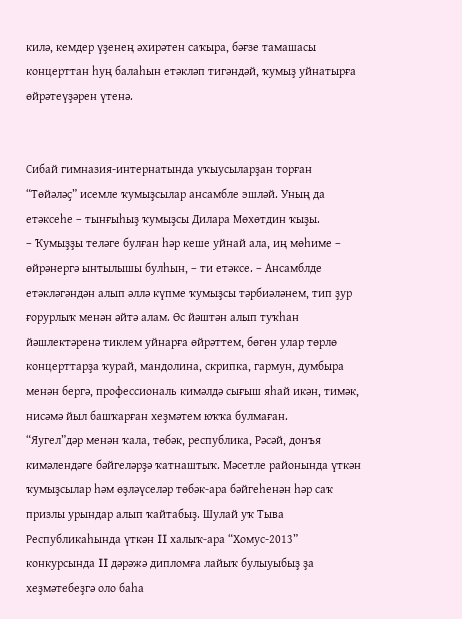килә, кемдер үҙенең әхирәтен саҡыра, бәғзе тамашасы концерттан һуң балаһын етәкләп тигәндәй, ҡумыҙ уйнатырға өйрәтеүҙәрен үтенә.


Сибай гимназия-интернатында уҡыусыларҙан торған “Төйәләҫ” исемле ҡумыҙсылар ансамбле эшләй. Уның да етәксеһе – тынғыһыҙ ҡумыҙсы Дилара Мөхөтдин ҡыҙы.
– Ҡумыҙҙы теләге булған һәр кеше уйнай ала, иң мөһиме – өйрәнергә ынтылышы булһын, – ти етәксе. – Ансамблде етәкләгәндән алып әллә күпме ҡумыҙсы тәрбиәләнем, тип ҙур ғорурлыҡ менән әйтә алам. Өс йәштән алып туҡһан йәшлектәренә тиклем уйнарға өйрәттем, бөгөн улар төрлө концерттарҙа ҡурай, мандолина, скрипка, гармун, думбыра менән бергә, профессиональ кимәлдә сығыш яһай икән, тимәк, нисәмә йыл башҡарған хеҙмәтем юҡҡа булмаған.
“Яугел”дәр менән ҡала, төбәк, республика, Рәсәй, донъя кимәлендәге бәйгеләрҙә ҡатнаштыҡ. Мәсетле районында үткән ҡумыҙсылар һәм өҙләүселәр төбәк-ара бәйгеһенән һәр саҡ призлы урындар алып ҡайтабыҙ. Шулай уҡ Тыва Республикаһында үткән II халыҡ-ара “Хомус-2013” конкурсында II дәрәжә дипломға лайыҡ булыуыбыҙ ҙа хеҙмәтебеҙгә оло баһа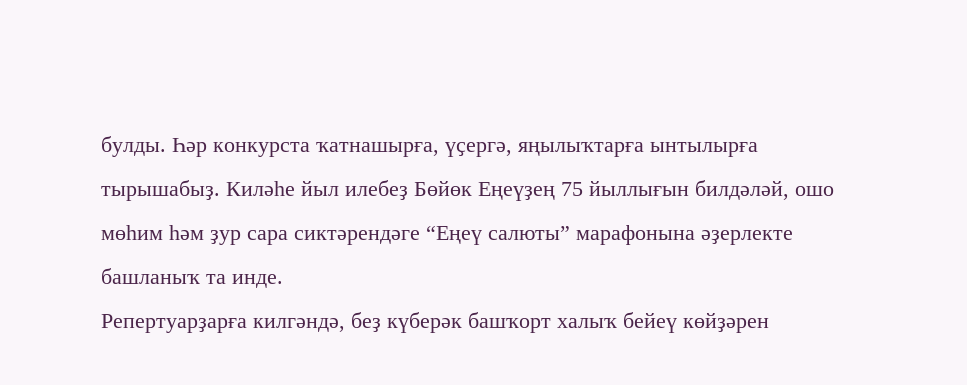булды. Һәр конкурста ҡатнашырға, үҫергә, яңылыҡтарға ынтылырға тырышабыҙ. Киләһе йыл илебеҙ Бөйөк Еңеүҙең 75 йыллығын билдәләй, ошо мөһим һәм ҙур сара сиктәрендәге “Еңеү салюты” марафонына әҙерлекте башланыҡ та инде.
Репертуарҙарға килгәндә, беҙ күберәк башҡорт халыҡ бейеү көйҙәрен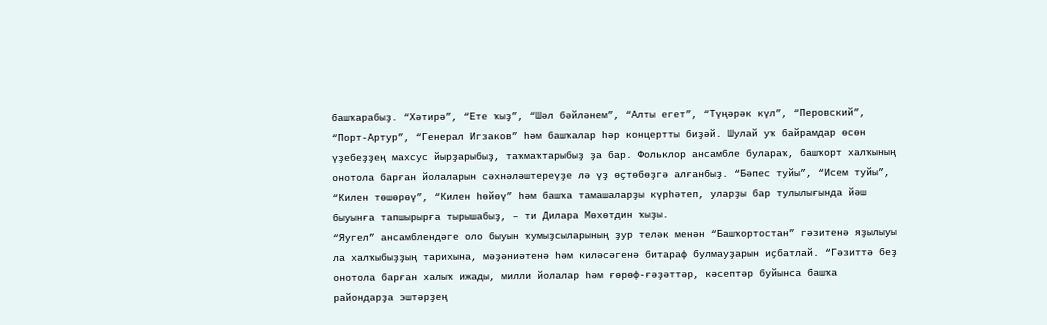башҡарабыҙ. “Хәтирә”, “Ете ҡыҙ”, “Шәл бәйләнем”, “Алты егет”, “Түңәрәк күл”, “Перовский”, “Порт-Артур”, “Генерал Игзаков” һәм башҡалар һәр концертты биҙәй. Шулай уҡ байрамдар өсөн үҙебеҙҙең махсус йырҙарыбыҙ, таҡмаҡтарыбыҙ ҙа бар. Фольклор ансамбле булараҡ, башҡорт халҡының онотола барған йолаларын сәхнәләштереүҙе лә үҙ өҫтөбөҙгә алғанбыҙ. “Бәпес туйы”, “Исем туйы”, “Килен төшөрөү”, “Килен һөйөү” һәм башҡа тамашаларҙы күрһәтеп, уларҙы бар тулылығында йәш быуынға тапшырырға тырышабыҙ, – ти Дилара Мөхөтдин ҡыҙы.
“Яугел” ансамблендәге оло быуын ҡумыҙсыларының ҙур теләк менән “Башҡортостан” гәзитенә яҙылыуы ла халҡыбыҙҙың тарихына, мәҙәниәтенә һәм киләсәгенә битараф булмауҙарын иҫбатлай. “Гәзиттә беҙ онотола барған халыҡ ижады, милли йолалар һәм ғөрөф-ғәҙәттәр, кәсептәр буйынса башҡа райондарҙа эштәрҙең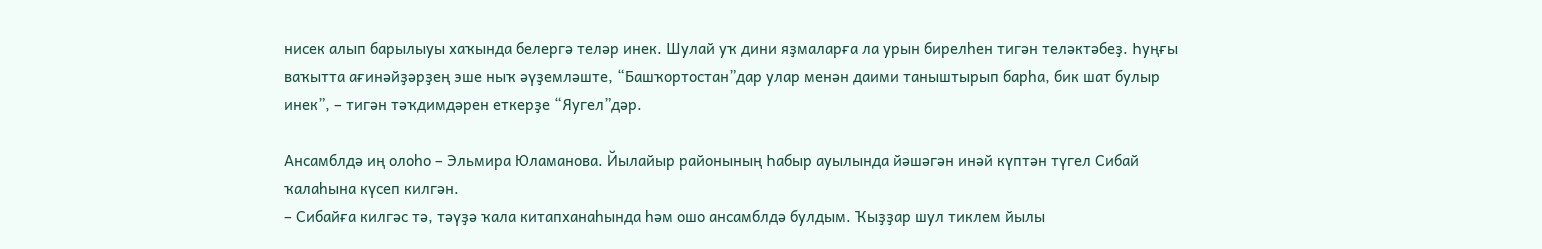нисек алып барылыуы хаҡында белергә теләр инек. Шулай уҡ дини яҙмаларға ла урын бирелһен тигән теләктәбеҙ. Һуңғы ваҡытта ағинәйҙәрҙең эше ныҡ әүҙемләште, “Башҡортостан”дар улар менән даими таныштырып барһа, бик шат булыр инек”, – тигән тәҡдимдәрен еткерҙе “Яугел”дәр.

Ансамблдә иң олоһо – Эльмира Юламанова. Йылайыр районының Һабыр ауылында йәшәгән инәй күптән түгел Сибай ҡалаһына күсеп килгән.
– Сибайға килгәс тә, тәүҙә ҡала китапханаһында һәм ошо ансамблдә булдым. Ҡыҙҙар шул тиклем йылы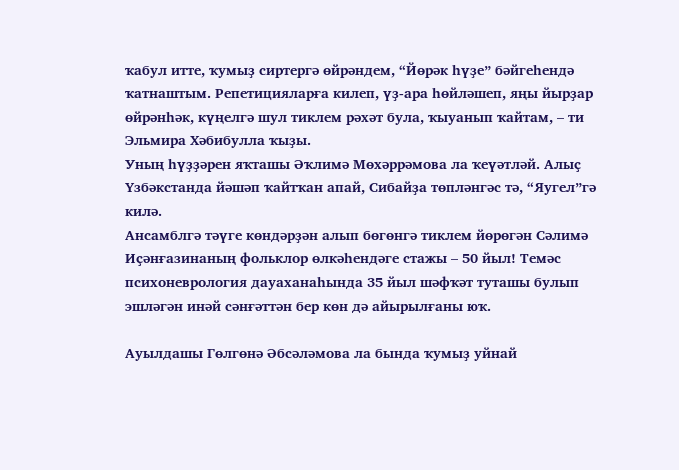ҡабул итте, ҡумыҙ сиртергә өйрәндем, “Йөрәк һүҙе” бәйгеһендә ҡатнаштым. Репетицияларға килеп, үҙ-ара һөйләшеп, яңы йырҙар өйрәнһәк, күңелгә шул тиклем рәхәт була, ҡыуанып ҡайтам, – ти Эльмира Хәбибулла ҡыҙы.
Уның һүҙҙәрен яҡташы Әҡлимә Мөхәррәмова ла ҡеүәтләй. Алыҫ Үзбәкстанда йәшәп ҡайтҡан апай, Сибайҙа төпләнгәс тә, “Яугел”гә килә.
Ансамблгә тәүге көндәрҙән алып бөгөнгә тиклем йөрөгән Сәлимә Иҫәнғазинаның фольклор өлкәһендәге стажы – 50 йыл! Темәс психоневрология дауаханаһында 35 йыл шәфҡәт туташы булып эшләгән инәй сәнғәттән бер көн дә айырылғаны юҡ.

Ауылдашы Гөлгөнә Әбсәләмова ла бында ҡумыҙ уйнай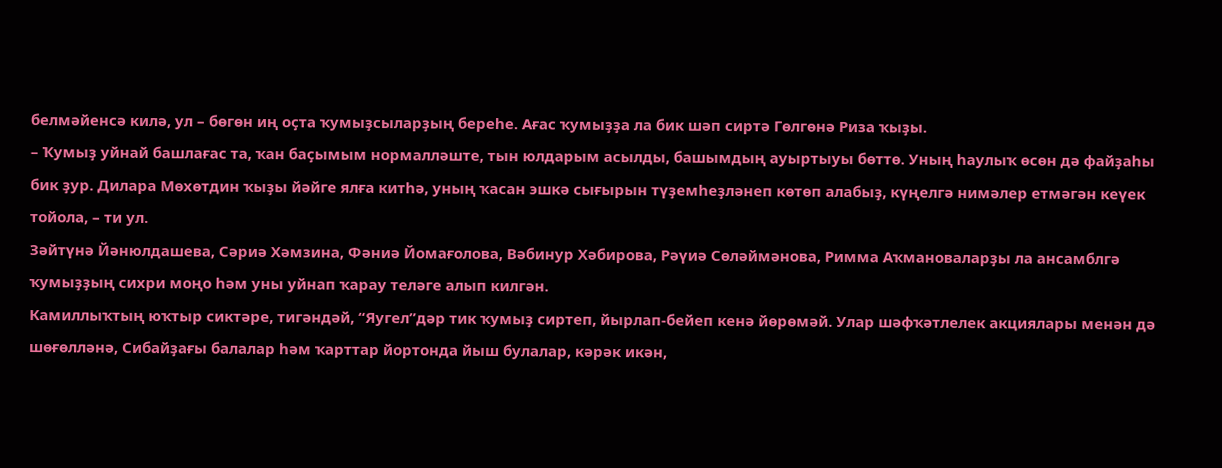белмәйенсә килә, ул – бөгөн иң оҫта ҡумыҙсыларҙың береһе. Ағас ҡумыҙҙа ла бик шәп сиртә Гөлгөнә Риза ҡыҙы.
– Ҡумыҙ уйнай башлағас та, ҡан баҫымым нормалләште, тын юлдарым асылды, башымдың ауыртыуы бөттө. Уның һаулыҡ өсөн дә файҙаһы бик ҙур. Дилара Мөхөтдин ҡыҙы йәйге ялға китһә, уның ҡасан эшкә сығырын түҙемһеҙләнеп көтөп алабыҙ, күңелгә нимәлер етмәгән кеүек тойола, – ти ул.
Зәйтүнә Йәнюлдашева, Сәриә Хәмзина, Фәниә Йомағолова, Вәбинур Хәбирова, Рәүиә Сөләймәнова, Римма Аҡмановаларҙы ла ансамблгә ҡумыҙҙың сихри моңо һәм уны уйнап ҡарау теләге алып килгән.
Камиллыҡтың юҡтыр сиктәре, тигәндәй, “Яугел”дәр тик ҡумыҙ сиртеп, йырлап-бейеп кенә йөрөмәй. Улар шәфҡәтлелек акциялары менән дә шөғөлләнә, Сибайҙағы балалар һәм ҡарттар йортонда йыш булалар, кәрәк икән,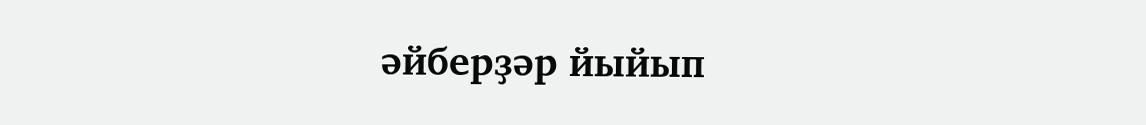әйберҙәр йыйып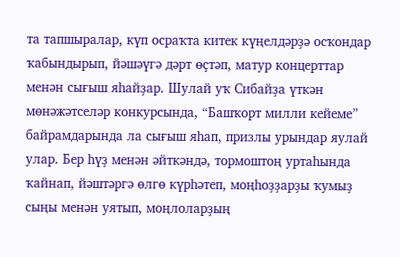та тапшыралар, күп осраҡта китек күңелдәрҙә осҡондар ҡабындырып, йәшәүгә дәрт өҫтәп, матур концерттар менән сығыш яһайҙар. Шулай уҡ Сибайҙа үткән мөнәжәтселәр конкурсында, “Башҡорт милли кейеме” байрамдарында ла сығыш яһап, призлы урындар яулай улар. Бер һүҙ менән әйткәндә, тормоштоң уртаһында ҡайнап, йәштәргә өлгө күрһәтеп, моңһоҙҙарҙы ҡумыҙ сыңы менән уятып, моңлоларҙың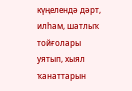күңелендә дәрт, илһам, шатлыҡ тойғолары уятып, хыял ҡанаттарын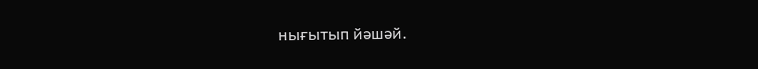нығытып йәшәй.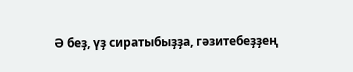Ә беҙ, үҙ сиратыбыҙҙа, гәзитебеҙҙең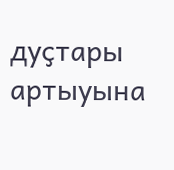дуҫтары артыуына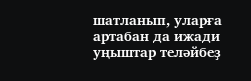шатланып, уларға артабан да ижади уңыштар теләйбеҙ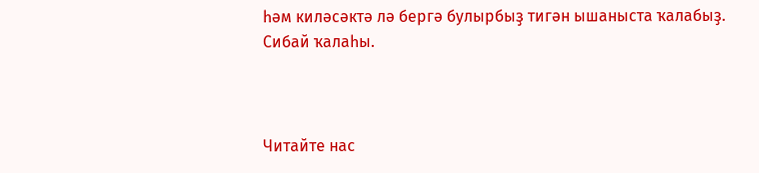һәм киләсәктә лә бергә булырбыҙ тигән ышаныста ҡалабыҙ.
Сибай ҡалаһы.



Читайте нас